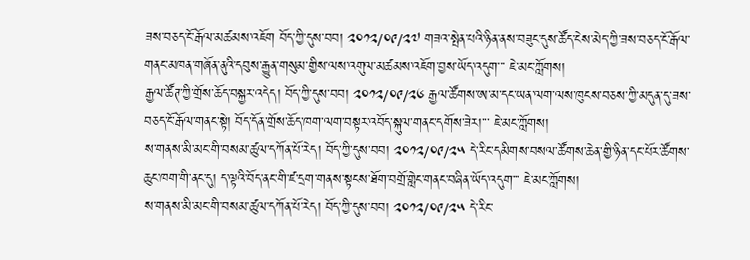ཟས་བཅད་ངོ་རྒོལ་མཚམས་འཇོག བོད་ཀྱི་དུས་བབ། ༢༠༡༢/༠༩/༢༧ གཟའ་སྤེན་པའི་ཉིན་ནས་བཟུང་དུས་ཚོད་ངེས་མེད་ཀྱི་ཟས་བཅད་ངོ་རྒོལ་གནང་མཁན་གཞོན་ནུའི་དབུས་རྒྱུན་གསུམ་གྱིས་ལས་འགུལ་མཚམས་འཇོག་བྱས་ཡོད་འདུག་་་ ཇེ་མང་ཀློགས།
རྒྱལ་ཚོཊ་ཀྱི་གྲོས་ཆོད་བསྐྱར་འདེད། བོད་ཀྱི་དུས་བབ། ༢༠༡༢/༠༩/༢༦ རྒྱལ་ཚོགས་ཨ་མ་དང་ཡན་ལག་ལས་ཁུངས་བཅས་ཀྱི་མདུན་དུ་ཟས་བཅད་ངོ་རྒོལ་གནང་སྟེ། བོད་དོན་གྲོས་ཆོད་ཁག་ལག་བསྟར་འབོད་སྐུལ་གནང་དགོས་ཟེར།་་་ ཇེ་མང་ཀློགས།
ས་གནས་མི་མང་གི་བསམ་ཚུལ་དཀོན་པོ་རེད། བོད་ཀྱི་དུས་བབ། ༢༠༡༢/༠༩/༢༥ དེ་རིང་དམིགས་བསལ་ཚོགས་ཆེན་གྱི་ཉིན་དང་པོར་ཚོགས་ཆུང་ཁག་གི་ནང་དུ། ད་ལྟའི་བོད་ནང་གི་ཛ་དྲག་གནས་སྟངས་ཐོག་བགྲོ་གླེང་གནང་བཞིན་ཡོད་འདུག་་་ ཇེ་མང་ཀློགས།
ས་གནས་མི་མང་གི་བསམ་ཚུལ་དཀོན་པོ་རེད། བོད་ཀྱི་དུས་བབ། ༢༠༡༢/༠༩/༢༥ དེ་རིང་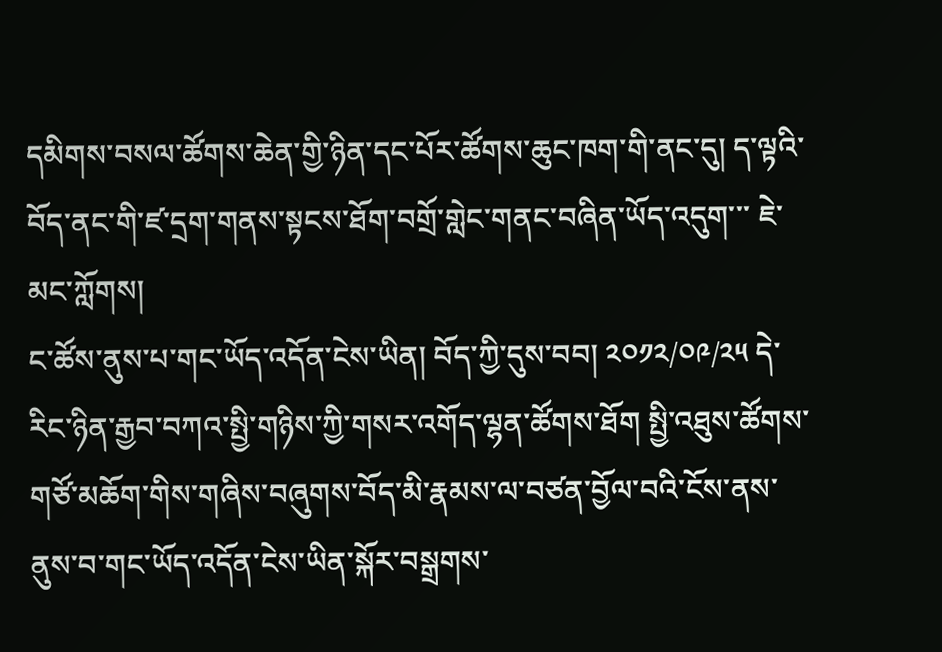དམིགས་བསལ་ཚོགས་ཆེན་གྱི་ཉིན་དང་པོར་ཚོགས་ཆུང་ཁག་གི་ནང་དུ། ད་ལྟའི་བོད་ནང་གི་ཛ་དྲག་གནས་སྟངས་ཐོག་བགྲོ་གླེང་གནང་བཞིན་ཡོད་འདུག་་་ ཇེ་མང་ཀློགས།
ང་ཚོས་ནུས་པ་གང་ཡོད་འདོན་ངེས་ཡིན། བོད་ཀྱི་དུས་བབ། ༢༠༡༢/༠༩/༢༥ དེ་རིང་ཉིན་རྒྱབ་བཀའ་སྤྱི་གཉིས་ཀྱི་གསར་འགོད་ལྷན་ཚོགས་ཐོག སྤྱི་འཐུས་ཚོགས་གཙོ་མཆོག་གིས་གཞིས་བཞུགས་བོད་མི་རྣམས་ལ་བཙན་བྱོལ་བའི་ངོས་ནས་ནུས་བ་གང་ཡོད་འདོན་ངེས་ཡིན་སྐོར་བསྒྲགས་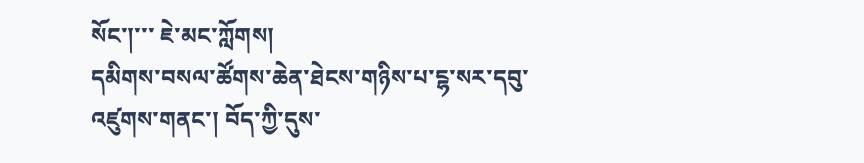སོང་།་་་ ཇེ་མང་ཀློགས།
དམིགས་བསལ་ཚོགས་ཆེན་ཐེངས་གཉིས་པ་ངྷ་སར་དབུ་འཛུགས་གནང་། བོད་ཀྱི་དུས་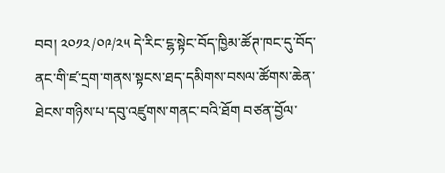བབ། ༢༠༡༢/༠༩/༢༥ དེ་རིང་ངྷ་སྟེང་བོད་ཁྱིམ་ཚོཊ་ཁང་དུ་བོད་ནང་གི་ཛ་དྲག་གནས་སྟངས་ཐད་དམིགས་བསལ་ཚོགས་ཆེན་ཐེངས་གཉིས་པ་དབུ་འཛུགས་གནང་བའི་ཐོག བཙན་བྱོལ་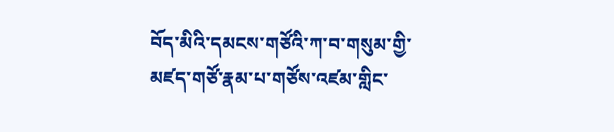བོད་མིའི་དམངས་གཙོའི་ཀ་བ་གསུམ་གྱི་མཛད་གཙོ་རྣམ་པ་གཙོས་འཛམ་གླིང་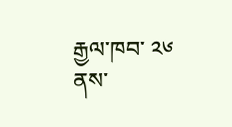རྒྱལ་ཁབ་ ༢༦ ནས་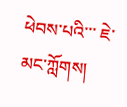ཕེབས་པའི་་་ ཇེ་མང་ཀློགས།